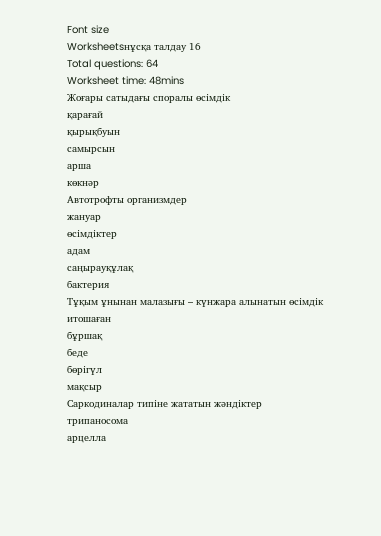Font size
Worksheetsнұсқа талдау 16
Total questions: 64
Worksheet time: 48mins
Жоғары сатыдағы споралы өсімдік
қарағай
қырықбуын
самырсын
арша
көкнәр
Автотрофты организмдер
жануар
өсімдіктер
адам
саңырауқұлақ
бактерия
Тұқым ұнынан малазығы – күнжара алынатын өсімдік
итошаған
бұршақ
беде
бөрігүл
мақсыр
Саркодиналар типіне жататын жәндіктер
трипаносома
арцелла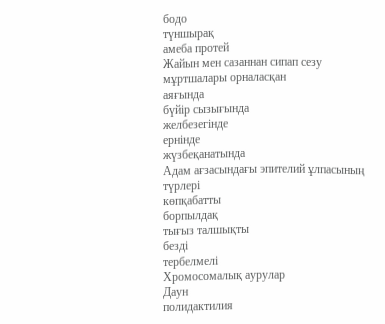бодо
түншырақ
амеба протей
Жайын мен сазаннан сипап сезу мұртшалары орналасқан
аяғында
бүйір сызығында
желбезегінде
ернінде
жүзбеқанатында
Адам ағзасындағы эпителий ұлпасының түрлері
көпқабатты
борпылдақ
тығыз талшықты
безді
тербелмелі
Хромосомалық аурулар
Даун
полидактилия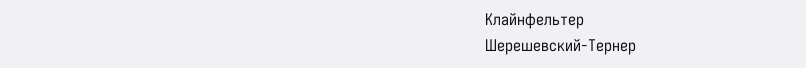Клайнфельтер
Шерешевский-Тернер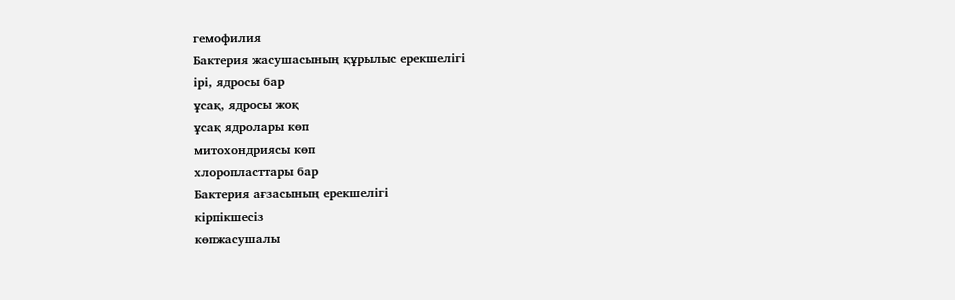гемофилия
Бактерия жасушасының құрылыс ерекшелігі
ірі, ядросы бар
ұсақ, ядросы жоқ
ұсақ ядролары көп
митохондриясы көп
хлоропласттары бар
Бактерия ағзасының ерекшелігі
кірпікшесіз
көпжасушалы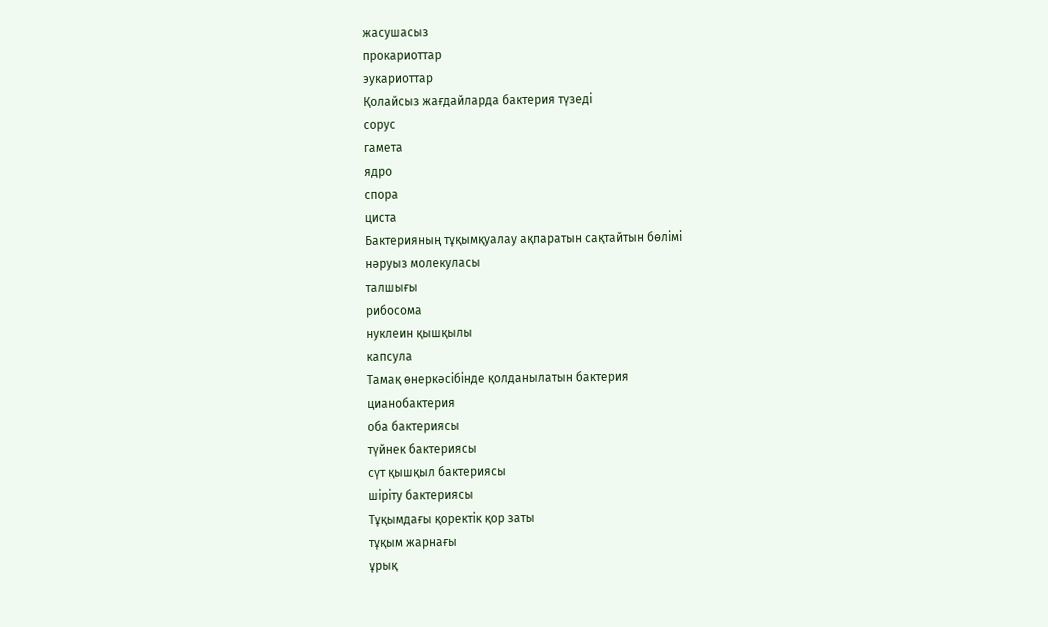жасушасыз
прокариоттар
эукариоттар
Қолайсыз жағдайларда бактерия түзеді
сорус
гамета
ядро
спора
циста
Бактерияның тұқымқуалау ақпаратын сақтайтын бөлімі
нәруыз молекуласы
талшығы
рибосома
нуклеин қышқылы
капсула
Тамақ өнеркәсібінде қолданылатын бактерия
цианобактерия
оба бактериясы
түйнек бактериясы
сүт қышқыл бактериясы
шіріту бактериясы
Тұқымдағы қоректік қор заты
тұқым жарнағы
ұрық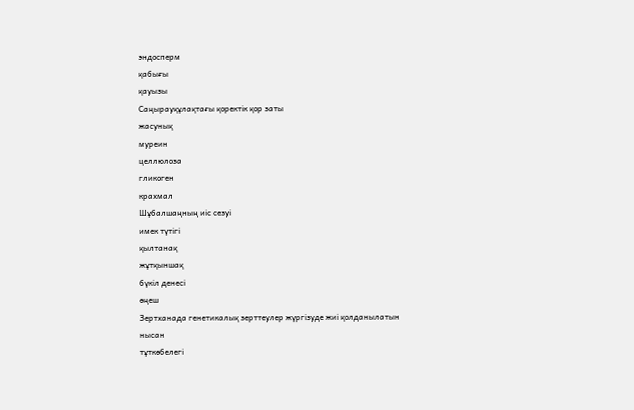эндосперм
қабығы
қауызы
Саңырауқұлақтағы қоректік қор заты
жасунық
муреин
целлюлоза
гликоген
крахмал
Шұбалшаңның иіс сезуі
имек түтігі
қылтанақ
жұтқыншақ
бүкіл денесі
өңеш
Зертханада генетикалық зерттеулер жүргізуде жиі қолданылатын нысан
тұткөбелегі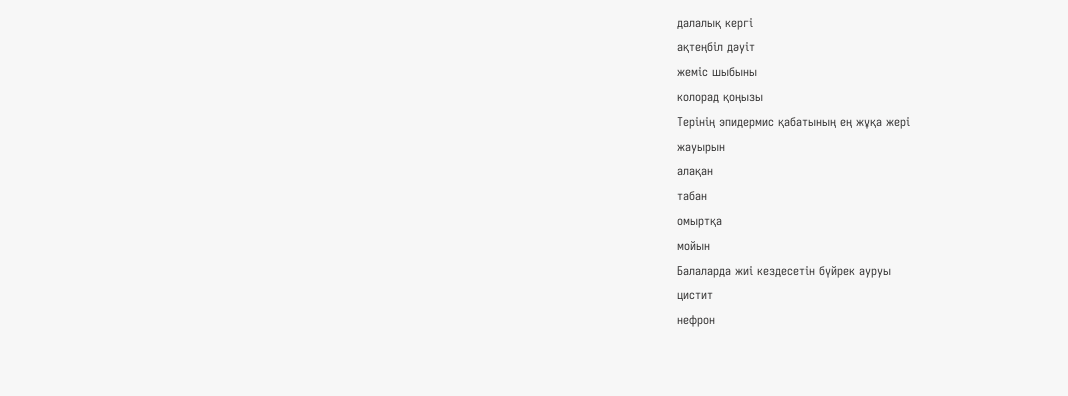далалық кергі
ақтеңбіл дәуіт
жеміс шыбыны
колорад қоңызы
Терінің эпидермис қабатының ең жұқа жері
жауырын
алақан
табан
омыртқа
мойын
Балаларда жиі кездесетін бүйрек ауруы
цистит
нефрон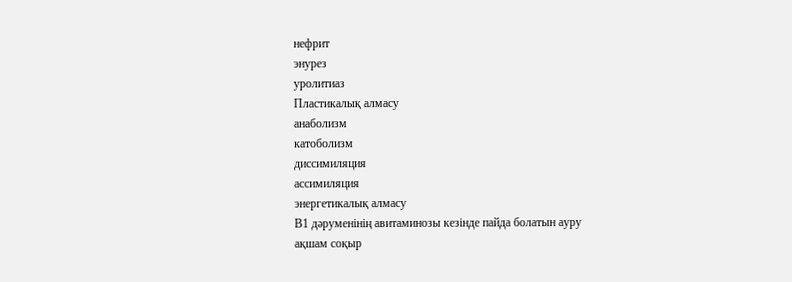нефрит
энурез
уролитиаз
Пластикалық алмасу
анаболизм
катоболизм
диссимиляция
ассимиляция
энергетикалық алмасу
В1 дәруменінің авитаминозы кезінде пайда болатын ауру
ақшам соқыр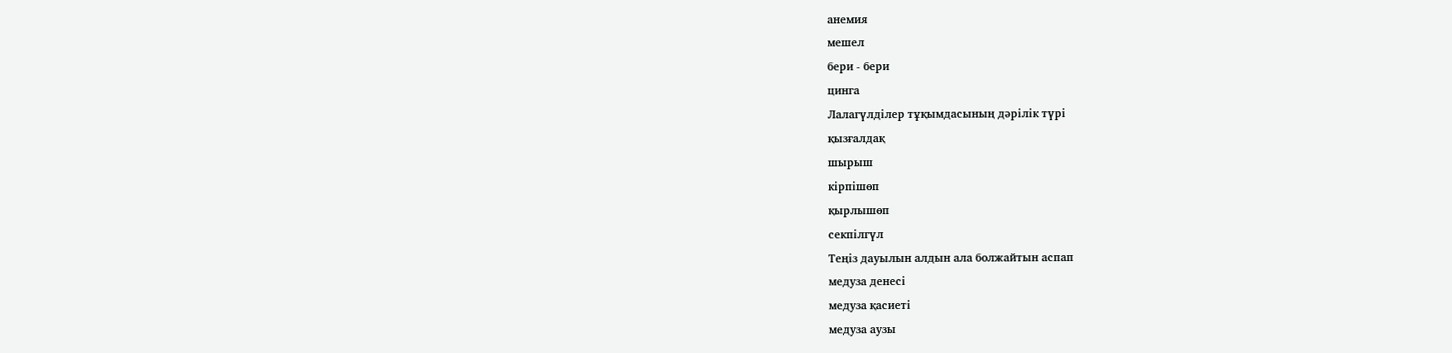анемия
мешел
бери - бери
цинга
Лалагүлділер тұқымдасының дәрілік түрі
қызғалдақ
шырыш
кірпішөп
қырлышөп
секпілгүл
Теңіз дауылын алдын ала болжайтын аспап
медуза денесі
медуза қасиеті
медуза аузы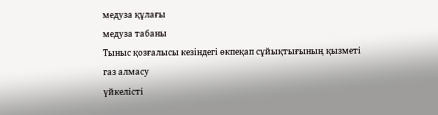медуза құлағы
медуза табаны
Тыныс қозғалысы кезіндегі өкпеқап сұйықтығының қызметі
газ алмасу
үйкелісті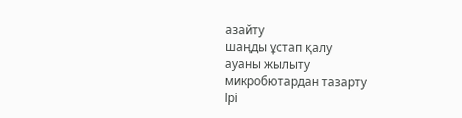азайту
шаңды ұстап қалу
ауаны жылыту
микробютардан тазарту
Ірі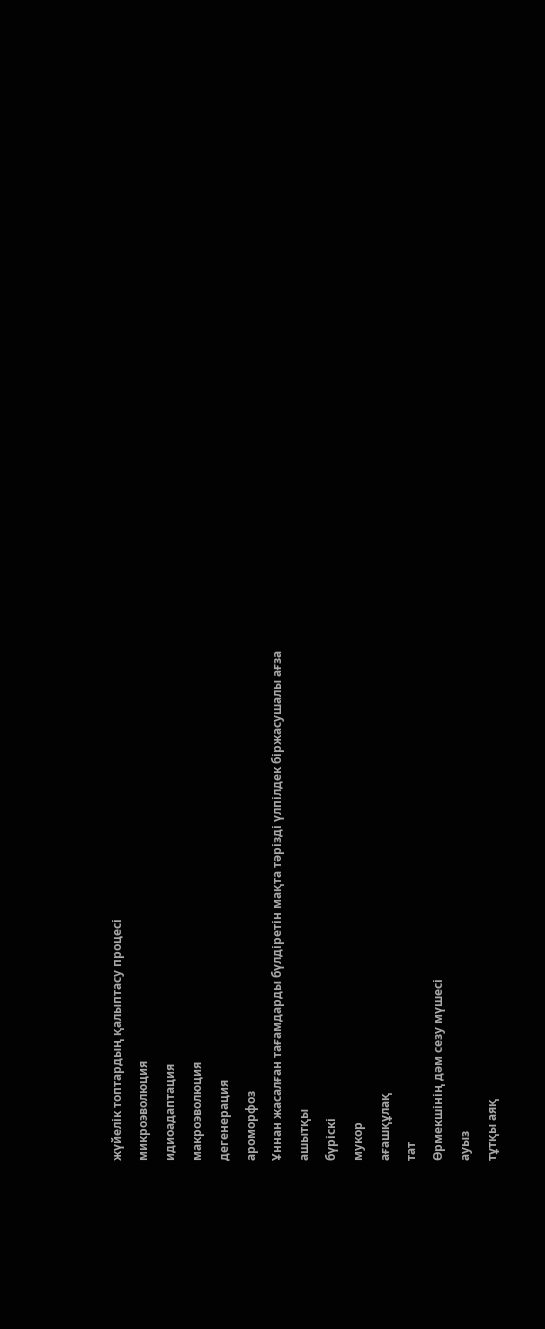жүйелік топтардың қалыптасу процесі
микроэволюция
идиоадаптация
макроэволюция
дегенерация
ароморфоз
Ұннан жасалған тағамдарды бүлдіретін мақта тәрізді үлпілдек біржасушалы ағза
ашытқы
бүріскі
мукор
ағашқұлақ
тат
Өрмекшінің дәм сезу мүшесі
ауыз
тұтқы аяқ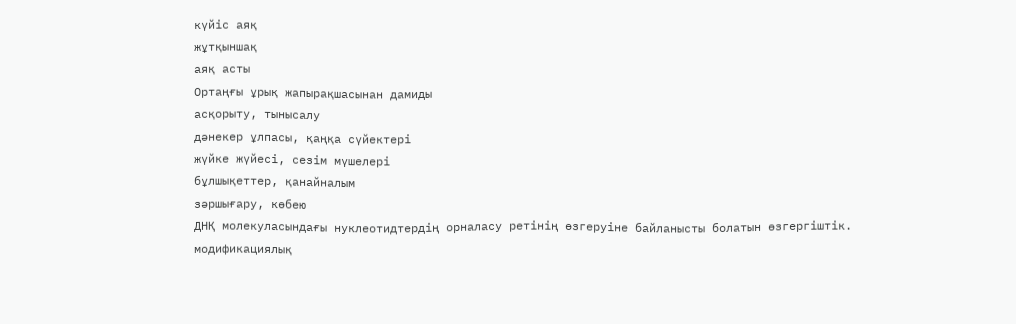күйіс аяқ
жұтқыншақ
аяқ асты
Ортаңғы ұрық жапырақшасынан дамиды
асқорыту, тынысалу
дәнекер ұлпасы, қаңқа сүйектері
жүйке жүйесі, сезім мүшелері
бұлшықеттер, қанайналым
зәршығару, көбею
ДНҚ молекуласындағы нуклеотидтердің орналасу ретінің өзгеруіне байланысты болатын өзгергіштік.
модификациялық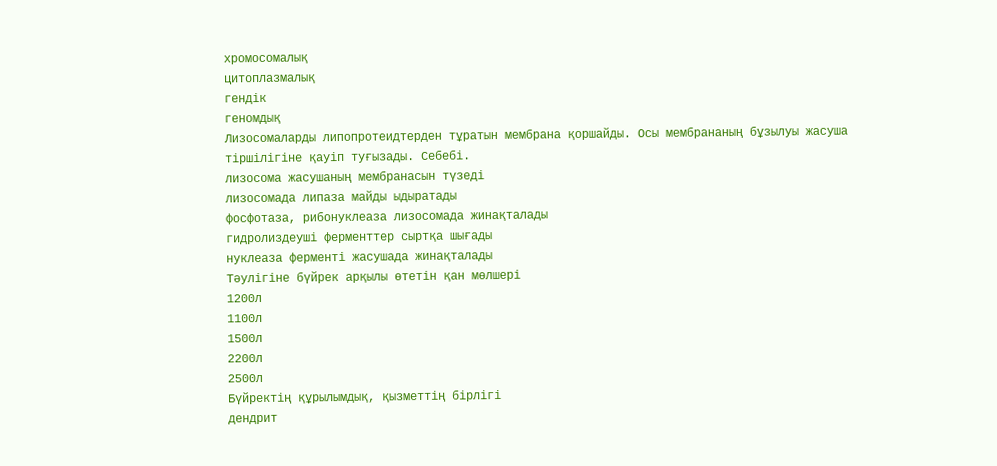хромосомалық
цитоплазмалық
гендік
геномдық
Лизосомаларды липопротеидтерден тұратын мембрана қоршайды. Осы мембрананың бұзылуы жасуша тіршілігіне қауіп туғызады. Себебі.
лизосома жасушаның мембранасын түзеді
лизосомада липаза майды ыдыратады
фосфотаза, рибонуклеаза лизосомада жинақталады
гидролиздеуші ферменттер сыртқа шығады
нуклеаза ферменті жасушада жинақталады
Тәулігіне бүйрек арқылы өтетін қан мөлшері
1200л
1100л
1500л
2200л
2500л
Бүйректің құрылымдық, қызметтің бірлігі
дендрит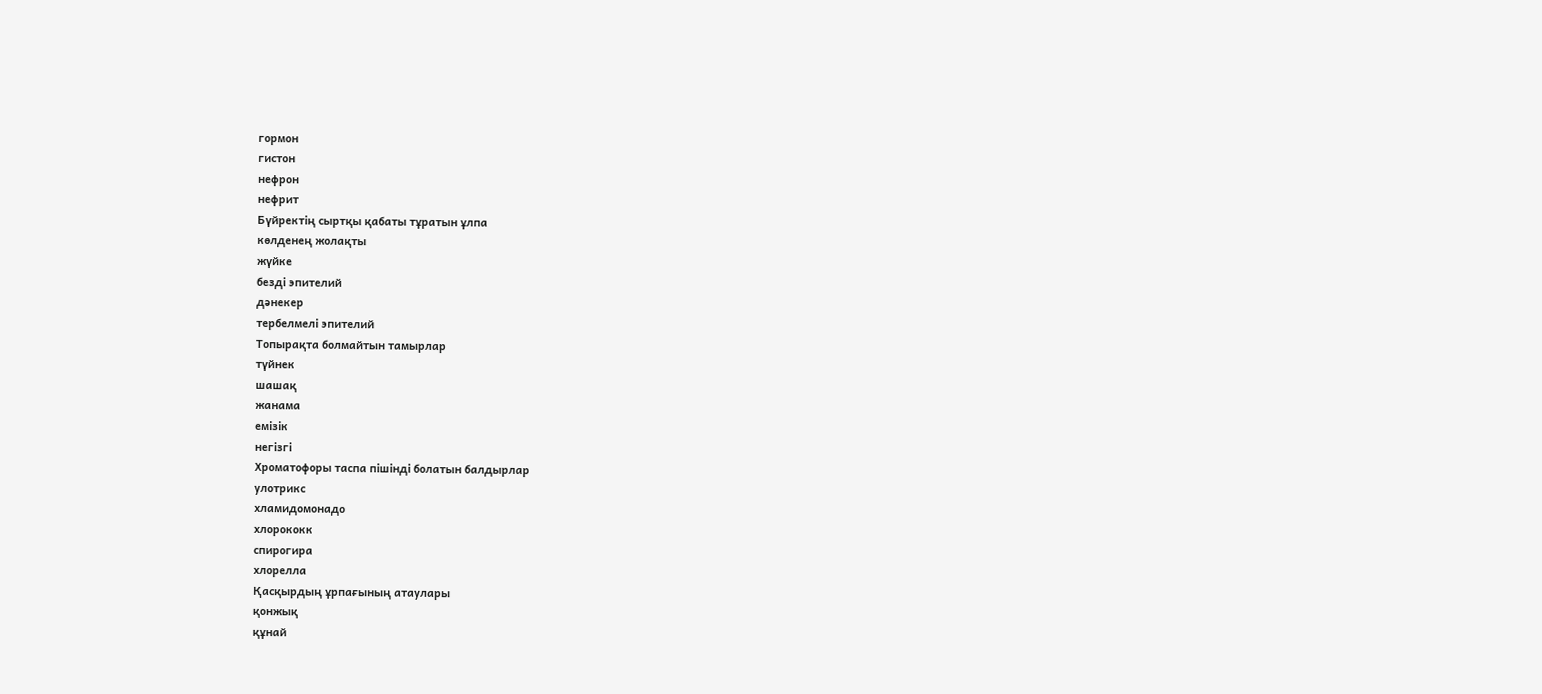гормон
гистон
нефрон
нефрит
Бүйректің сыртқы қабаты тұратын ұлпа
көлденең жолақты
жүйке
безді эпителий
дәнекер
тербелмелі эпителий
Топырақта болмайтын тамырлар
түйнек
шашақ
жанама
емізік
негізгі
Хроматофоры таспа пішінді болатын балдырлар
улотрикс
хламидомонадо
хлорококк
спирогира
хлорелла
Қасқырдың ұрпағының атаулары
қонжық
құнай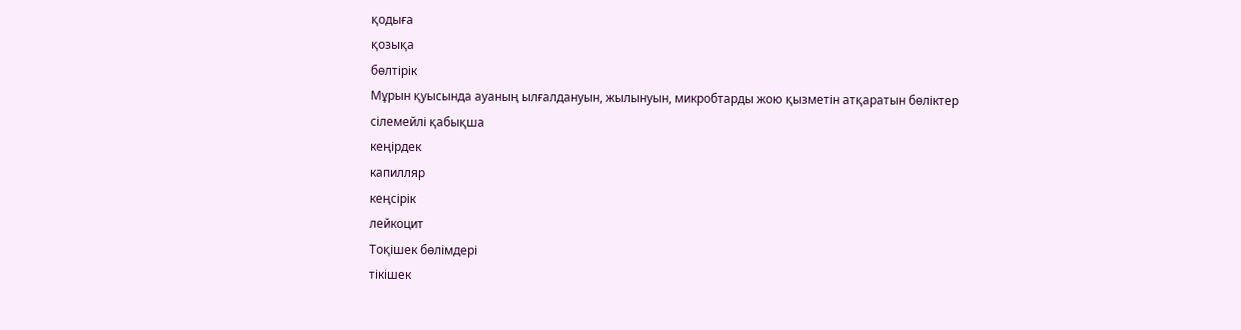қодыға
қозықа
бөлтірік
Мұрын қуысында ауаның ылғалдануын, жылынуын, микробтарды жою қызметін атқаратын бөліктер
сілемейлі қабықша
кеңірдек
капилляр
кеңсірік
лейкоцит
Тоқішек бөлімдері
тікішек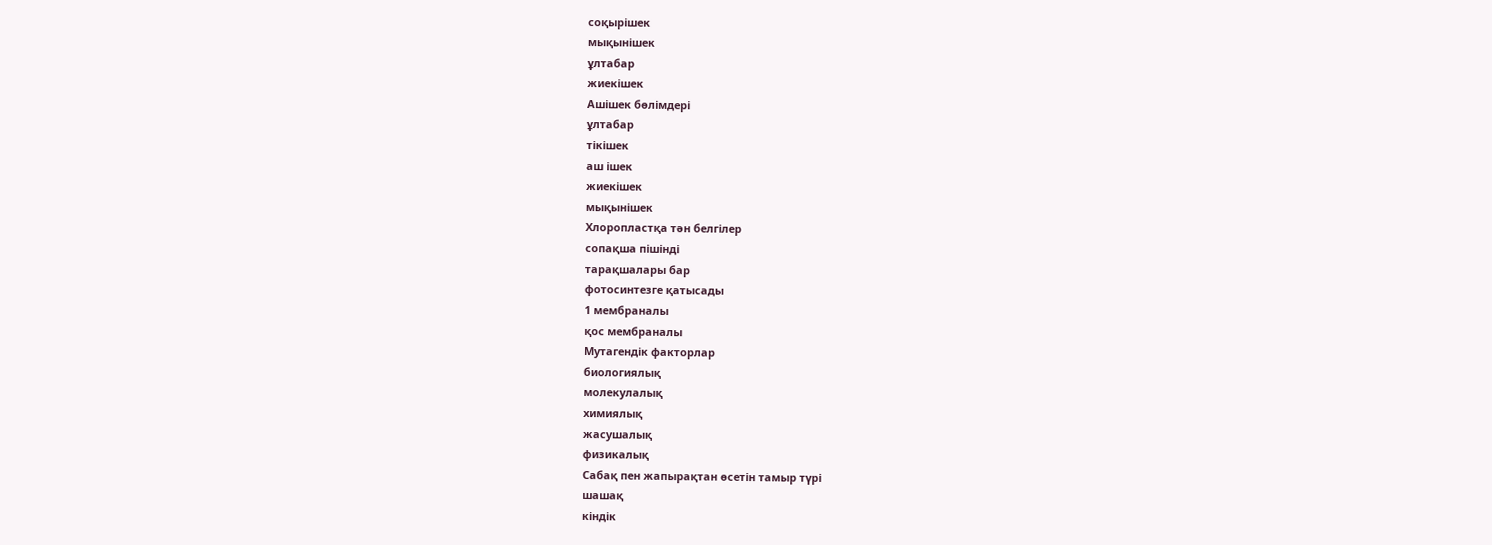соқырішек
мықынішек
ұлтабар
жиекішек
Ашішек бөлімдері
ұлтабар
тікішек
аш ішек
жиекішек
мықынішек
Хлоропластқа тән белгілер
сопақша пішінді
тарақшалары бар
фотосинтезге қатысады
1 мембраналы
қос мембраналы
Мутагендік факторлар
биологиялық
молекулалық
химиялық
жасушалық
физикалық
Сабақ пен жапырақтан өсетін тамыр түрі
шашақ
кіндік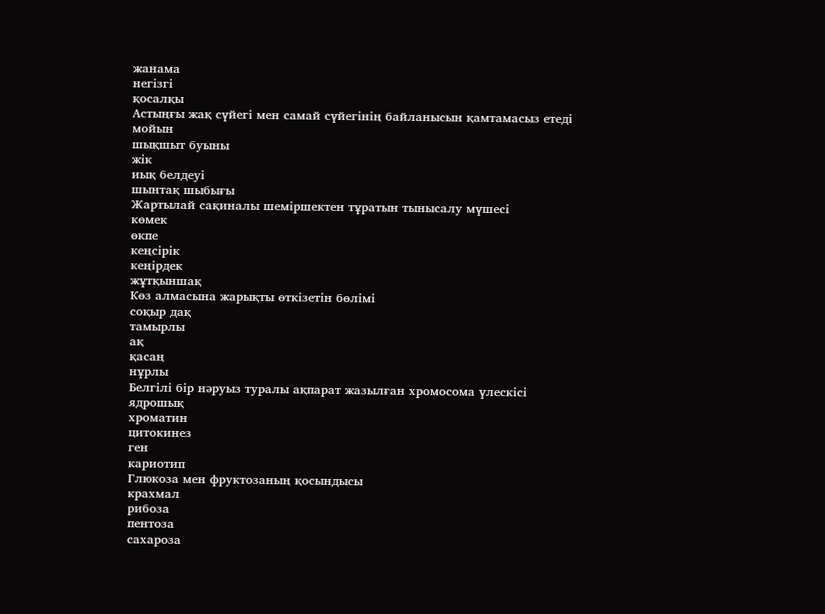жанама
негізгі
қосалқы
Астыңғы жақ сүйегі мен самай сүйегінің байланысын қамтамасыз етеді
мойын
шықшыт буыны
жік
иық белдеуі
шынтақ шыбығы
Жартылай сақиналы шеміршектен тұратын тынысалу мүшесі
көмек
өкпе
кеңсірік
кеңірдек
жұтқыншақ
Көз алмасына жарықты өткізетін бөлімі
соқыр дақ
тамырлы
ақ
қасаң
нұрлы
Белгілі бір нәруыз туралы ақпарат жазылған хромосома үлескісі
ядрошық
хроматин
цитокинез
ген
кариотип
Глюкоза мен фруктозаның қосындысы
крахмал
рибоза
пентоза
сахароза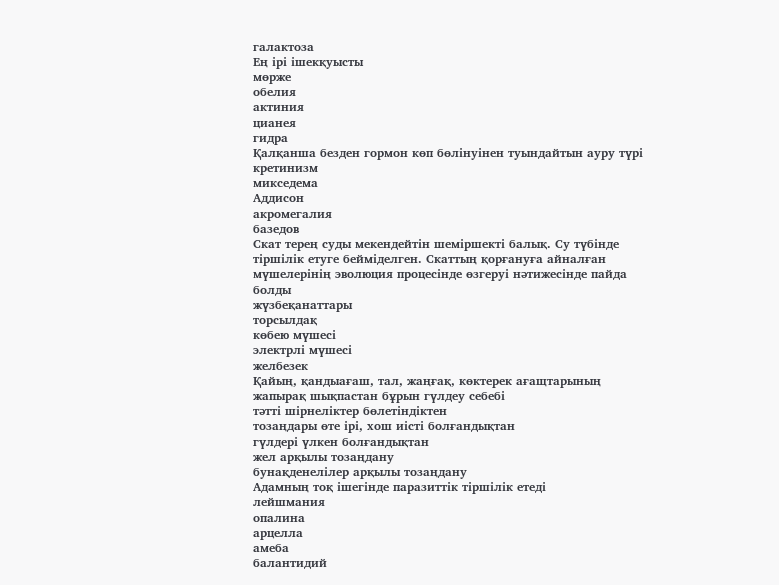галактоза
Ең ірі ішекқуысты
мөрже
обелия
актиния
цианея
гидра
Қалқанша безден гормон көп бөлінуінен туындайтын ауру түрі
кретинизм
микседема
Аддисон
акромегалия
базедов
Скат терең суды мекендейтін шеміршекті балық. Су түбінде тіршілік етуге бейміделген. Скаттың қорғануға айналған мүшелерінің эволюция процесінде өзгеруі нәтижесінде пайда болды
жүзбеқанаттары
торсылдақ
көбею мүшесі
электрлі мүшесі
желбезек
Қайың, қандыағаш, тал, жаңғақ, көктерек ағащтарының жапырақ шықпастан бұрын гүлдеу себебі
тәтті шірнеліктер бөлетіндіктен
тозаңдары өте ірі, хош иісті болғандықтан
гүлдері үлкен болғандықтан
жел арқылы тозаңдану
бунақденелілер арқылы тозаңдану
Адамның тоқ ішегінде паразиттік тіршілік етеді
лейшмания
опалина
арцелла
амеба
балантидий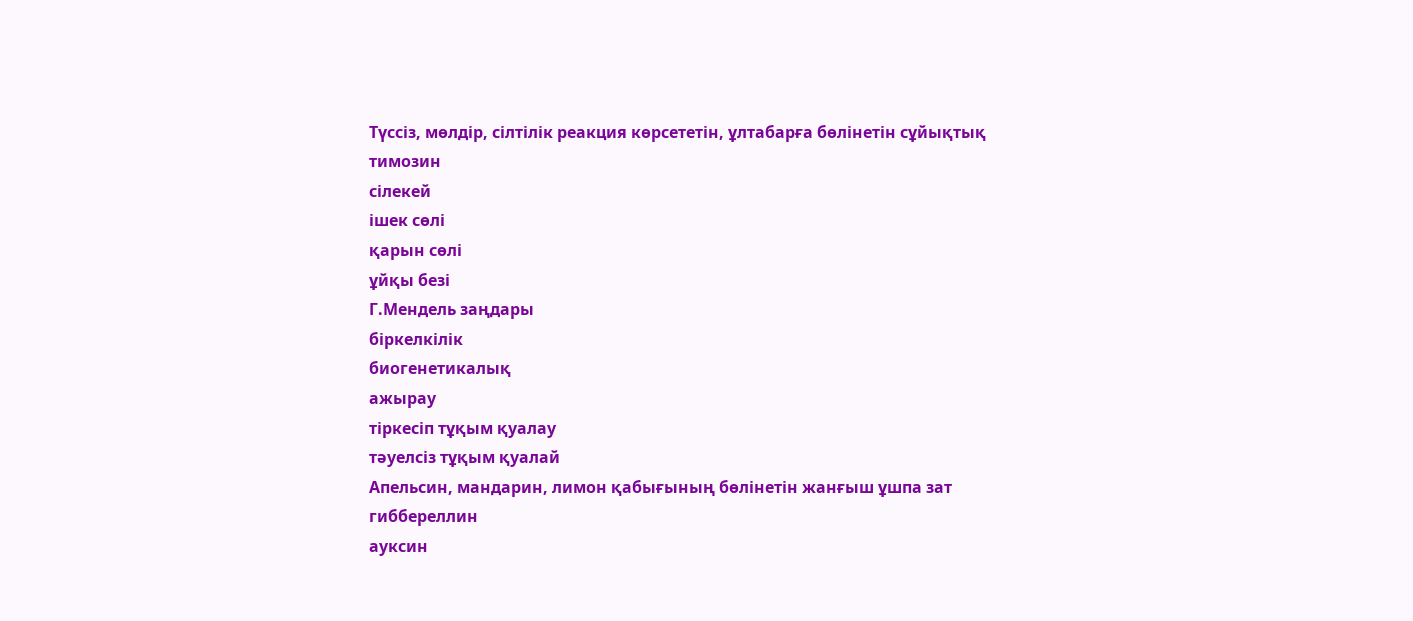Түссіз, мөлдір, сілтілік реакция көрсететін, ұлтабарға бөлінетін сұйықтық
тимозин
сілекей
ішек сөлі
қарын сөлі
ұйқы безі
Г.Мендель заңдары
біркелкілік
биогенетикалық
ажырау
тіркесіп тұқым қуалау
тәуелсіз тұқым қуалай
Апельсин, мандарин, лимон қабығының бөлінетін жанғыш ұшпа зат
гиббереллин
ауксин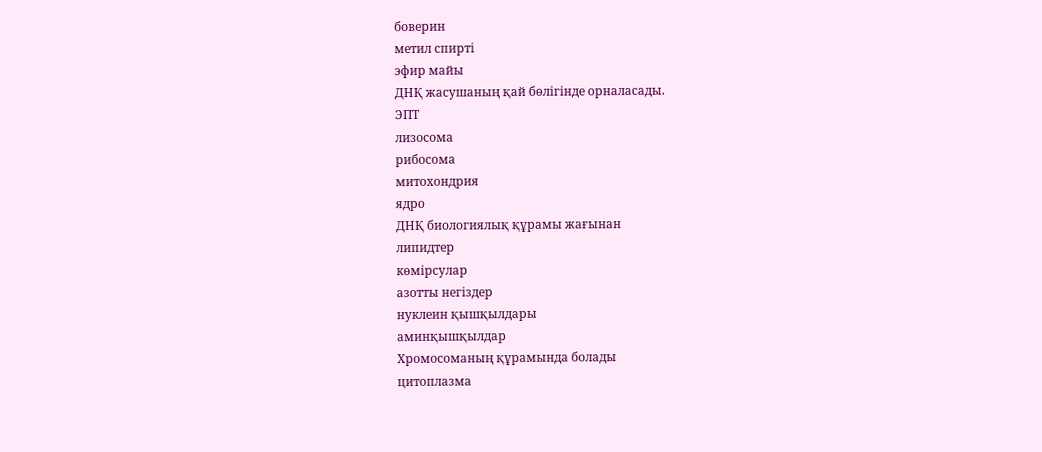боверин
метил спирті
эфир майы
ДНҚ жасушаның қай бөлігінде орналасады.
ЭПТ
лизосома
рибосома
митохондрия
ядро
ДНҚ биологиялық құрамы жағынан
липидтер
көмірсулар
азотты негіздер
нуклеин қышқылдары
аминқышқылдар
Хромосоманың құрамында болады
цитоплазма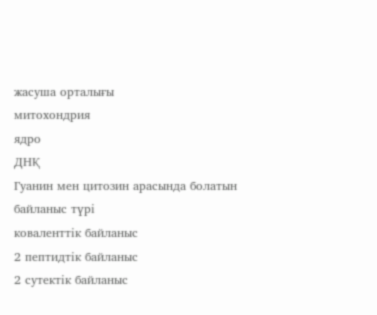жасуша орталығы
митохондрия
ядро
ДНҚ
Гуанин мен цитозин арасында болатын байланыс түрі
коваленттік байланыс
2 пептидтік байланыс
2 сутектік байланыс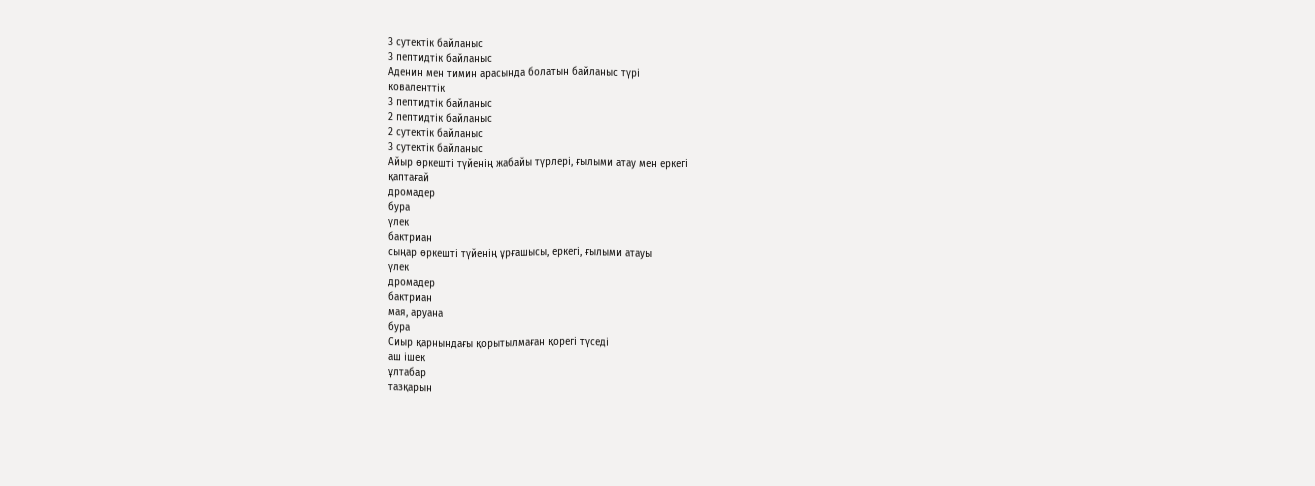3 сутектік байланыс
3 пептидтік байланыс
Аденин мен тимин арасында болатын байланыс түрі
коваленттік
3 пептидтік байланыс
2 пептидтік байланыс
2 сутектік байланыс
3 сутектік байланыс
Айыр өркешті түйенің жабайы түрлері, ғылыми атау мен еркегі
қаптағай
дромадер
бура
үлек
бактриан
сыңар өркешті түйенің ұрғашысы, еркегі, ғылыми атауы
үлек
дромадер
бактриан
мая, аруана
бура
Сиыр қарнындағы қорытылмаған қорегі түседі
аш ішек
ұлтабар
тазқарын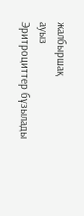жалбыршақ
ауыз
Эритроциттер бұзылады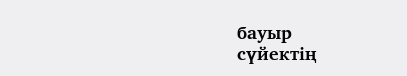бауыр
сүйектің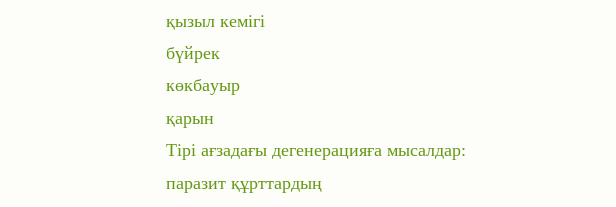қызыл кемігі
бүйрек
көкбауыр
қарын
Тірі ағзадағы дегенерацияға мысалдар:
паразит құрттардың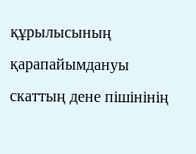құрылысының қарапайымдануы
скаттың дене пішінінің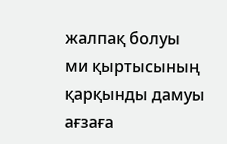жалпақ болуы
ми қыртысының қарқынды дамуы
ағзаға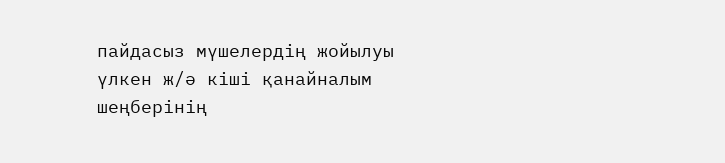пайдасыз мүшелердің жойылуы
үлкен ж/ә кіші қанайналым шеңберінің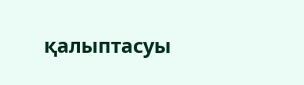қалыптасуы